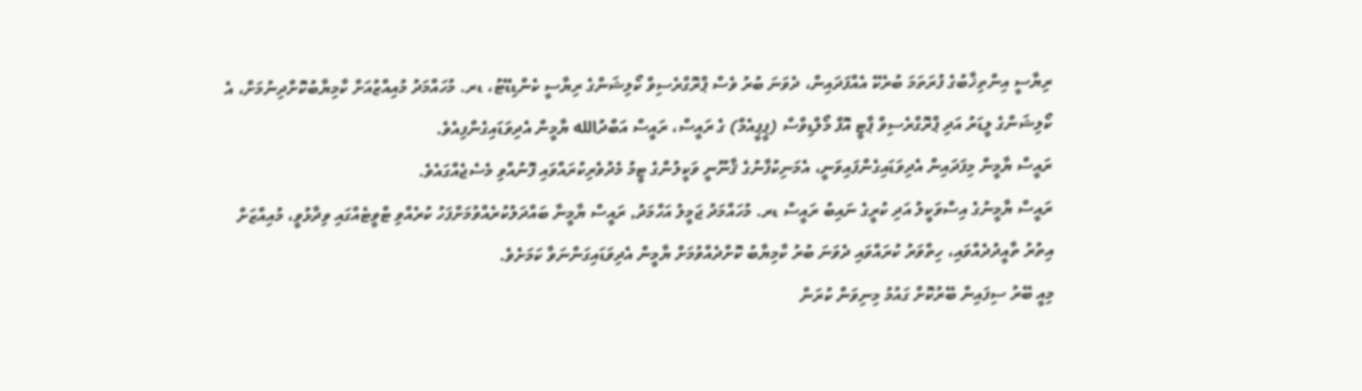ރިޔާސީ އިންތިޚާބުގެ ފުރަތަމަ ބުރެކޭ އެއްފަދައިން، ދެވަނަ ބުރު ވެސް ޕްރޮގްރެސިވް ކޯލިޝަންގެ ރިޔާސީ ކެންޑިޑޭޓު، ޑރ. މުހައްމަދު މުއިއްޒުއަށް ކާމިޔާބުކޮށްދިނުމަށް، އެ ކޯލިޝަންގެ ލީޑަރު އަދި ޕްރޮގްރެސިވް ޕާޓީ އޮފް މޯލްޑިވްސް (ޕީޕީއެމް) ގެ ރައީސް، ރައީސް އަބްދުالله ޔާމީން އެދިވަޑައިގެންފިއެވެ.
ރައީސް ޔާމީން މިފަދައިން އެދިވަޑައިގެންފައިވަނީ، އެމަނިކުފާނުގެ ޤާނޫނީ ވަކީލުންގެ ޓީމު މެދުވެރިކުރައްވައި ފޮނުއްވި މެސެޖެއްގައެވެ.
ރައީސް ޔާމީނުގެ އިސްވަކީލު އަދި ކުރީގެ ނައިބު ރައީސް ޑރ. މުހައްމަދު ޖަމީލު އަހްމަދު, ރައީސް ޔާމީނާ ބައްދަލުކުރެއްވުމަށްފަހު ކުރެއްވި ޓްވީޓެއްގައި ވިދާޅުވީ، މުއިއްޒަށް އިތުރު ތާއީދުދެއްވައި، ހިތްވަރު ކުރައްވައި ދެވަނަ ބުރު ކާމިޔާބު ކޮށްދެއްވުމަށް ޔާމީން އެދިވަޑައިގަންނަވާ ކަމަށެވެ.
މިއީ ބޭރު ސިފައިން ބޭރުކޮށް ގައުމު މިނިވަން ކުރަން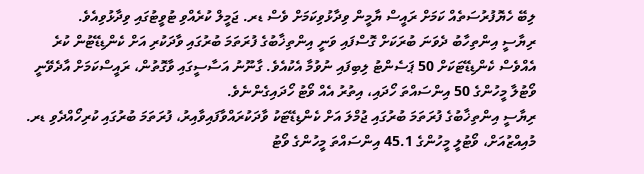ލިބޭ ހެޔޮފުރުސަތެއް ކަމަށް ރައީސް ޔާމީން ވިދާޅުވިކަމަށް ވެސް ޑރ. ޖަމީލް ކުރެއްވި ޓުވީޓުގައި ވިދާޅުވިއެވެ.
ރިޔާސީ އިންތިހާބު ދެވަނަ ބުރަކަށް ގޮސްފައި ވަނީ އިންތިޚާބުގެ ފުރަތަމަ ބުރުގައި ވާދަކުރި އަށް ކެންޑިޑޭޓުން ކުރެ އެއްވެސް ކެންޑިޑޭޓަކަށް 50 ޕަސެންޓު ލިބިފައި ނުވުމާ އެކުއެވެ. ގާނޫނު އަސާސީގައި ވާގޮތުން، ރައީސްކަމަށް އާދެވޭނީ ވޯޓުލާ މީހުންގެ 50 އިންސައްތަ ހޯދައި، އިތުރު އެއް ވޯޓު ހޯދައިގެންނެވެ.
ރިޔާސީ އިންތިޚާބުގެ ފުރަތަމަ ބުރުގައި ޖުމްލަ އަށް ކެންޑިޑޭޓަކު ވާދަކުރައްވާފައިވާއިރު، ފުރަތަމަ ބުރުގައި ކުރިހޯއްދެވި ޑރ. މުއިއްޒުއަށް، ވޯޓުލީ މީހުންގެ 45.1 އިންސައްތަ މީހުންގެ ވޯޓު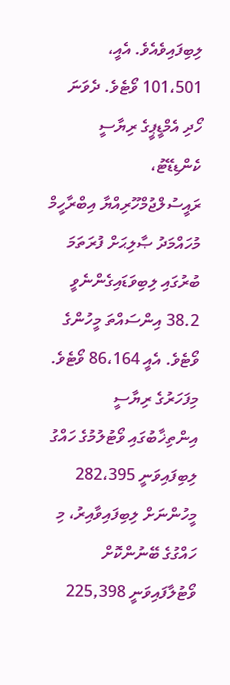ލިބިފައިވެއެވެ. އެއީ، 101،501 ވޯޓެވެ. ދެވަނަ ހޯދި އެމްޑީޕީގެ ރިޔާސީ ކެންޑިޑޭޓު، ރައީސުލްޖުމްހޫރިއްޔާ އިބްރާހީމް މުހައްމަދު ޞާލިޙަށް ފުރަތަމަ ބުރުގައި ލިބިވަޑައިގެންނެވީ 38.2 އިންސައްތަ މީހުންގެ ވޯޓެވެ. އެއީ 86،164 ވޯޓެވެ.
މިފަހަރުގެ ރިޔާސީ އިންތިޚާބުގައި ވޯޓުލުމުގެ ހައްގު ލިބިފައިވަނީ 282،395 މީހުންނަށް ލިބިފައިވާއިރު، މި ހައްގުގެ ބޭނުންކޮށް ވޯޓުލާފައިވަނީ 225,398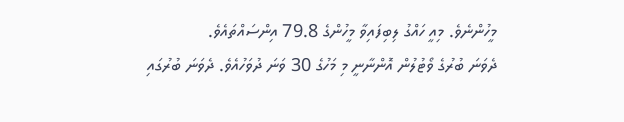މީހުންނެވެ. މިއީ ހައްގު ލިބިފައިވާ މީހުންގެ 79.8 އިންސައްތައެވެ.
ދެވަނަ ބުރުގެ ވޯޓުލުން އޮންނާނީ މި މަހުގެ 30 ވަނަ ދުވަހުއެވެ. ދެވަނަ ބުރުގައި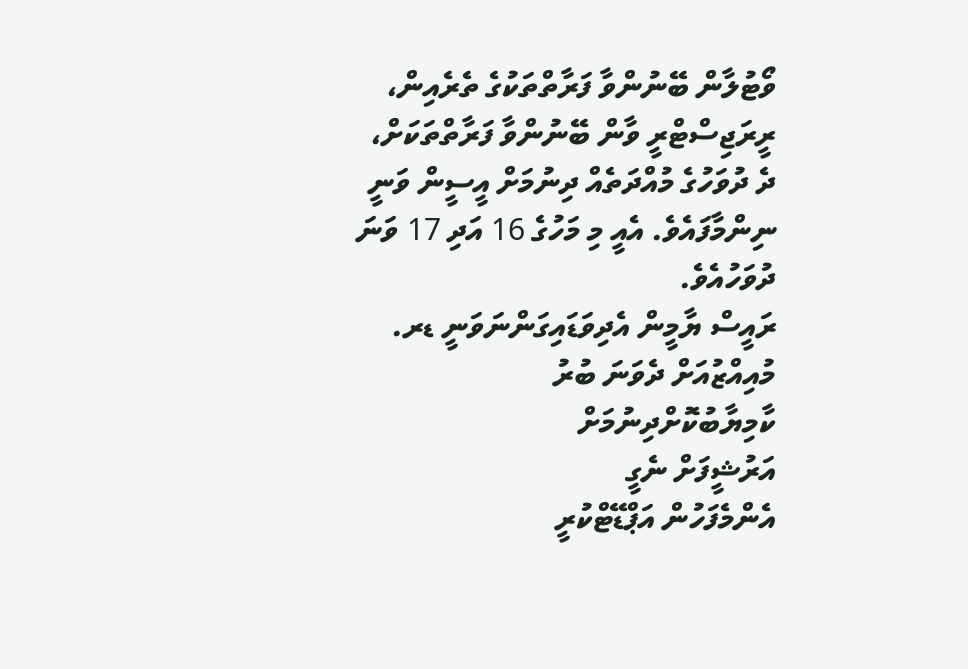ވޯޓުލާން ބޭނުންވާ ފަރާތްތަކުގެ ތެރެއިން، ރީރަޖިސްޓްރީ ވާން ބޭނުންވާ ފަރާތްތަކަށް، ދެ ދުވަހުގެ މުއްދަތެއް ދިނުމަށް އީސީން ވަނީ ނިންމާފައެވެ. އެއީ މި މަހުގެ 16 އަދި 17 ވަނަ ދުވަހުއެވެ.
ރައީސް ޔާމީން އެދިވަޑައިގަންނަވަނީ ޑރ. މުއިއްޒުއަށް ދެވަނަ ބުރު ކާމިޔާބުކޮށްދިނުމަށް
އަރުޝީފަށް ނެގީ
އެންމެފަހުން އަޕްޑޭޓްކުރީ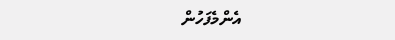އެންމެފަހުން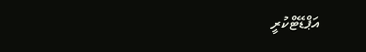އަޕްޑޭޓްކުރީ